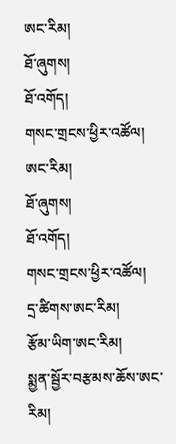ཨང་རིམ།
ཐོ་ཞུགས།
ཐོ་འགོད།
གསང་གྲངས་ཕྱིར་འཚོལ།
ཨང་རིམ།
ཐོ་ཞུགས།
ཐོ་འགོད།
གསང་གྲངས་ཕྱིར་འཚོལ།
དྲ་ཚིགས་ཨང་རིམ།
རྩོམ་ཡིག་ཨང་རིམ།
སྨྱན་སྦྱོར་བརྩམས་ཆོས་ཨང་རིམ།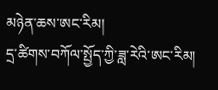མཉེན་ཆས་ཨང་རིམ།
དྲ་ཚིགས་བཀོལ་སྤྱོད་ཀྱི་ཟླ་རེའི་ཨང་རིམ།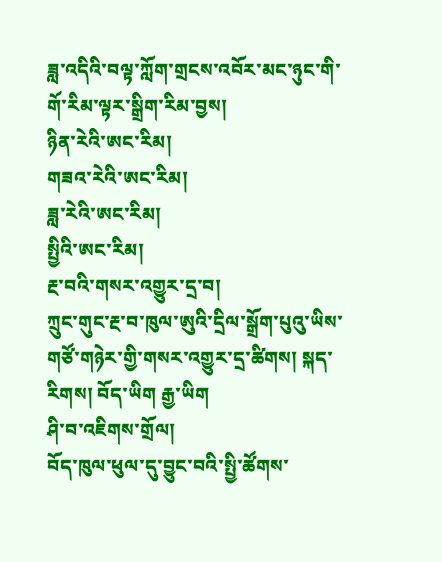ཟླ་འདིའི་བལྟ་ཀློག་གྲངས་འབོར་མང་ཉུང་གི་གོ་རིམ་ལྟར་སྒྲིག་རིམ་བྱས།
ཉིན་རེའི་ཨང་རིམ།
གཟའ་རེའི་ཨང་རིམ།
ཟླ་རེའི་ཨང་རིམ།
སྤྱིའི་ཨང་རིམ།
རྔ་བའི་གསར་འགྱུར་དྲ་བ།
ཀྲུང་གུང་རྔ་བ་ཁུལ་ཨུའི་དྲིལ་སྒྲོག་པུའུ་ཡིས་གཙོ་གཉེར་གྱི་གསར་འགྱུར་དྲ་ཚིགས། སྐད་རིགས། བོད་ཡིག རྒྱ་ཡིག
ཤི་བ་འཇིགས་གྲོལ།
བོད་ཁུལ་ཕུལ་དུ་བྱུང་བའི་སྤྱི་ཚོགས་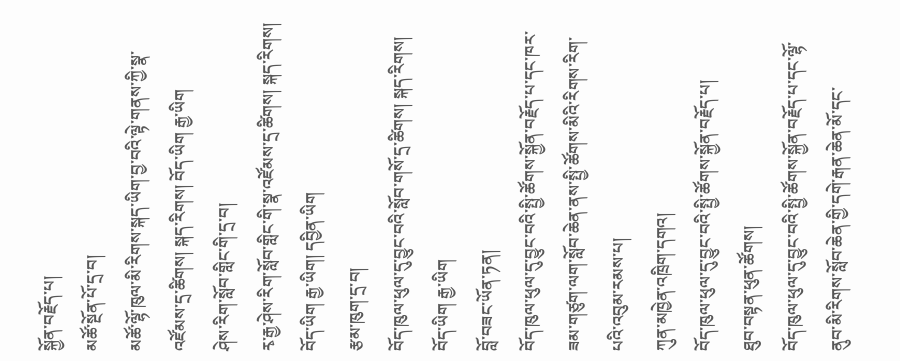སྐྱོན་བརྗོད་པ།
མཚོ་སྔོན་པོ་དྲ་བ།
མཚོ་ལྷོ་ཁུལ་མི་རིགས་སྐད་ཡིག་བྱ་བའི་ལྟེ་གནས་ཀྱི་སྣ་འཛོམས་དྲ་ཚིགས། སྐད་རིགས། བོད་ཡིག རྒྱ་ཡིག
ཤེས་རིག་སློབ་གླིང་གི་དྲ་བ།
རྭ་རྒྱ་ཤེས་རིག་སློབ་གླིང་གི་སྣ་འཛོམས་དྲ་ཚིགས། སྐད་རིགས། བོད་ཡིག རྒྱ་ཡིག། དབྱིན་ཡིག
རྩམ་ཁུག་དྲ་བ།
བོད་ཁུལ་ཕུལ་དུ་བྱུང་བའི་སློབ་གསོ་དྲ་ཚིགས། སྐད་རིགས། བོད་ཡིག རྒྱ་ཡིག
བློ་བཟང་ཡོན་ཏན།
བོད་ཁུལ་ཕུལ་དུ་བྱུང་བའི་སྤྱི་ཚོགས་སྐྱོན་བརྗོད་པ་དང་ཁར་ཟམ་གཙུག་ལག་སློབ་ཆེན་ནས་སྤྱི་ཚོགས་མིའི་རིགས་རིག་པའི་འབུམ་རམས་པ།
ཀུན་མཁྱེན་འཁྲིག་དགའ།
བོད་ཁུལ་ཕུལ་དུ་བྱུང་བའི་སྤྱི་ཚོགས་སྐྱོན་བརྗོད་པ།
ཐུབ་བསྟན་ཕུན་ཚོགས།
བོད་ཁུལ་ཕུལ་དུ་བྱུང་བའི་སྤྱི་ཚོགས་སྐྱོན་བརྗོད་པ་དང་ལྷོ་ནུབ་མི་རིགས་སློབ་ཆེན་གྱི་དགེ་རྒན་ཆེན་མོ་དང་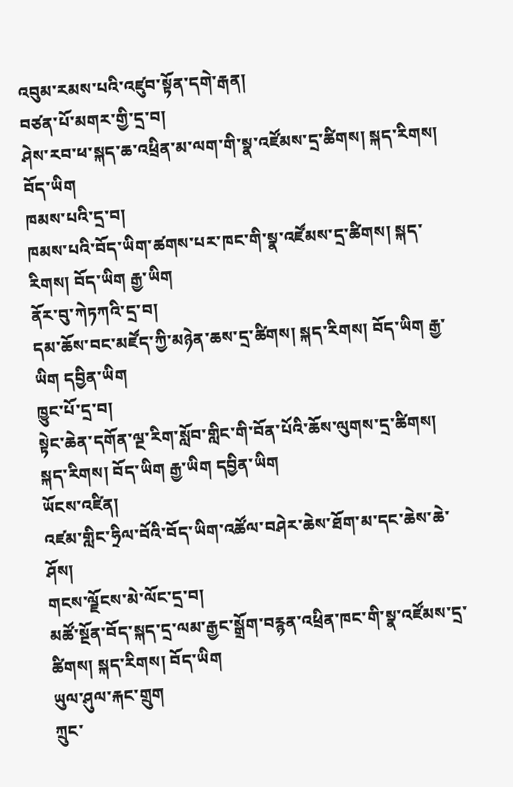འབུམ་རམས་པའི་འཛུབ་སྟོན་དགེ་རྒན།
བཙན་པོ་མགར་གྱི་དྲ་བ།
ཤེས་རབ་ཕ་སྐད་ཆ་འཕྲིན་མ་ལག་གི་སྣ་འཛོམས་དྲ་ཚིགས། སྐད་རིགས། བོད་ཡིག
ཁམས་པའི་དྲ་བ།
ཁམས་པའི་བོད་ཡིག་ཚགས་པར་ཁང་གི་སྣ་འཛོམས་དྲ་ཚིགས། སྐད་རིགས། བོད་ཡིག རྒྱ་ཡིག
ནོར་བུ་ཀེཏཀའི་དྲ་བ།
དམ་ཆོས་བང་མཛོད་ཀྱི་མཉེན་ཆས་དྲ་ཚིགས། སྐད་རིགས། བོད་ཡིག རྒྱ་ཡིག དབྱིན་ཡིག
ཁྱུང་པོ་དྲ་བ།
སྟེང་ཆེན་དགོན་ལྔ་རིག་སློབ་གླིང་གི་བོན་པོའི་ཆོས་ལུགས་དྲ་ཚིགས། སྐད་རིགས། བོད་ཡིག རྒྱ་ཡིག དབྱིན་ཡིག
ཡོངས་འཛིན།
འཛམ་གླིང་ཧྲིལ་བོའི་བོད་ཡིག་འཚོལ་བཤེར་ཆེས་ཐོག་མ་དང་ཆེས་ཆེ་ཤོས།
གངས་ལྗོངས་མེ་ལོང་དྲ་བ།
མཚོ་སྔོན་བོད་སྐད་དྲ་ལམ་རྒྱང་སྒྲོག་བརྙན་འཕྲིན་ཁང་གི་སྣ་འཛོམས་དྲ་ཚིགས། སྐད་རིགས། བོད་ཡིག
ཡུལ་ཤུལ་རྐང་གྲུག
ཀྲུང་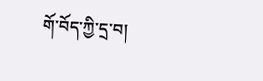གོ་བོད་ཀྱི་དྲ་བ།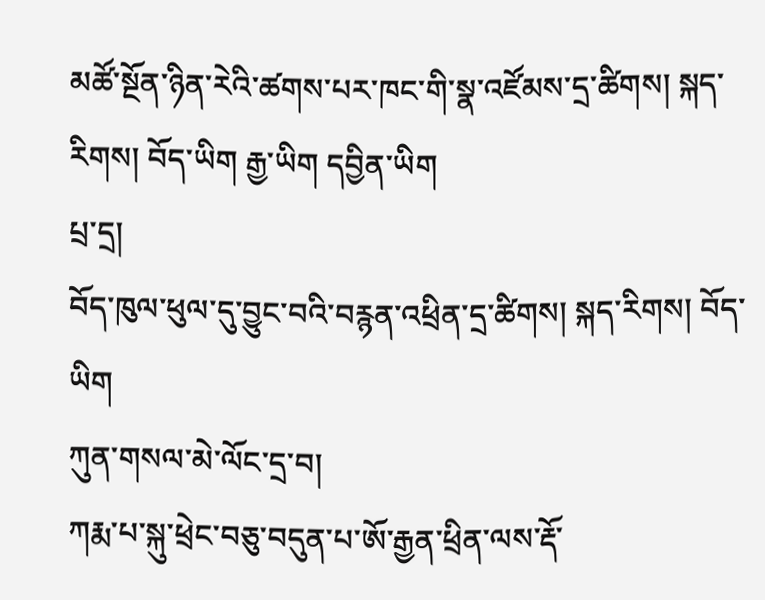མཚོ་སྔོན་ཉིན་རེའི་ཚགས་པར་ཁང་གི་སྣ་འཛོམས་དྲ་ཚིགས། སྐད་རིགས། བོད་ཡིག རྒྱ་ཡིག དབྱིན་ཡིག
པྲ་དྲ།
བོད་ཁུལ་ཕུལ་དུ་བྱུང་བའི་བརྙན་འཕྲིན་དྲ་ཚིགས། སྐད་རིགས། བོད་ཡིག
ཀུན་གསལ་མེ་ལོང་དྲ་བ།
ཀརྨ་པ་སྐུ་ཕྲེང་བཅུ་བདུན་པ་ཨོ་རྒྱན་ཕྲིན་ལས་རྡོ་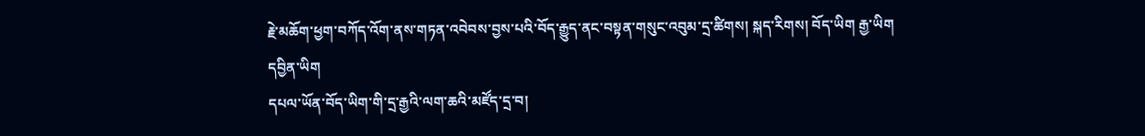རྗེ་མཆོག་ཕྱག་བཀོད་འོག་ནས་གཏན་འབེབས་བྱས་པའི་བོད་རྒྱུད་ནང་བསྟན་གསུང་འབུམ་དྲ་ཚིགས། སྐད་རིགས། བོད་ཡིག རྒྱ་ཡིག དབྱིན་ཡིག
དཔལ་ཡོན་བོད་ཡིག་གི་དྲ་རྒྱའི་ལག་ཆའི་མཛོད་དྲ་བ།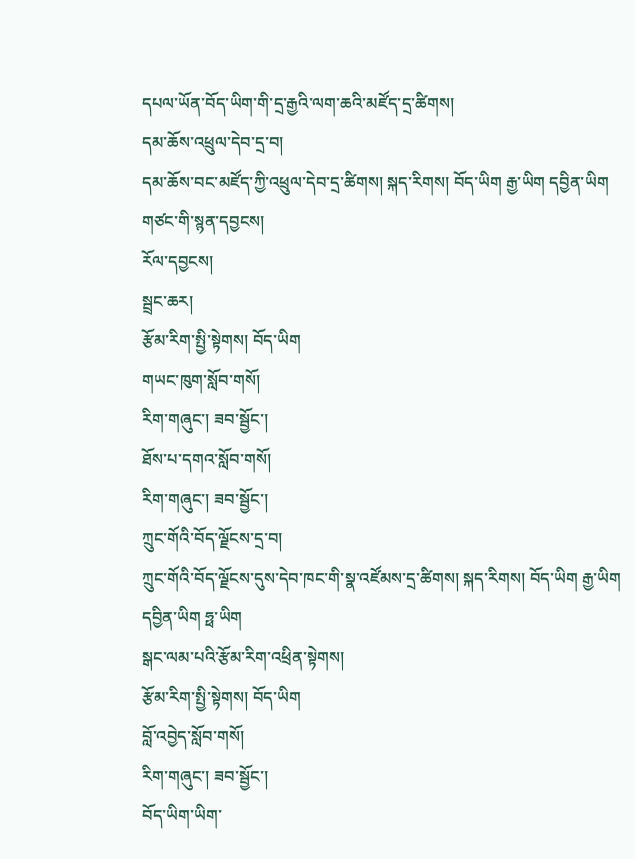དཔལ་ཡོན་བོད་ཡིག་གི་དྲ་རྒྱའི་ལག་ཆའི་མཛོད་དྲ་ཚིགས།
དམ་ཆོས་འཕྲུལ་དེབ་དྲ་བ།
དམ་ཆོས་བང་མཛོད་ཀྱི་འཕྲུལ་དེབ་དྲ་ཚིགས། སྐད་རིགས། བོད་ཡིག རྒྱ་ཡིག དབྱིན་ཡིག
གཙང་གི་སྙན་དབྱངས།
རོལ་དབྱངས།
སྦྲང་ཆར།
རྩོམ་རིག་སྤྱི་སྟེགས། བོད་ཡིག
གཡང་ཁུག་སློབ་གསོ།
རིག་གཞུང་། ཟབ་སྦྱོང་།
ཐོས་པ་དགའ་སློབ་གསོ།
རིག་གཞུང་། ཟབ་སྦྱོང་།
ཀྲུང་གོའི་བོད་ལྗོངས་དྲ་བ།
ཀྲུང་གོའི་བོད་ལྗོངས་དུས་དེབ་ཁང་གི་སྣ་འཛོམས་དྲ་ཚིགས། སྐད་རིགས། བོད་ཡིག རྒྱ་ཡིག དབྱིན་ཡིག ཧྥ་ཡིག
སྒང་ལམ་པའི་རྩོམ་རིག་འཕྲིན་སྟེགས།
རྩོམ་རིག་སྤྱི་སྟེགས། བོད་ཡིག
བློ་འབྱེད་སློབ་གསོ།
རིག་གཞུང་། ཟབ་སྦྱོང་།
བོད་ཡིག་ཡིག་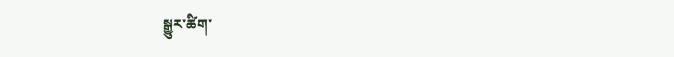སྒྱུར་ཚིག་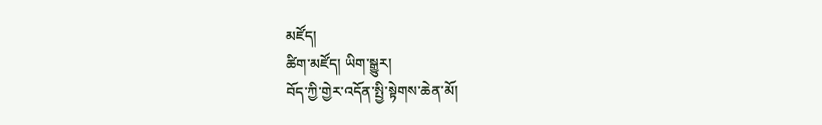མཛོད།
ཚིག་མཛོད། ཡིག་སྒྱུར།
བོད་ཀྱི་གྱེར་འདོན་སྤྱི་སྟེགས་ཆེན་མོ།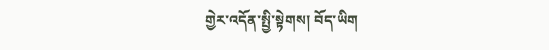གྱེར་འདོན་སྤྱི་སྟེགས། བོད་ཡིག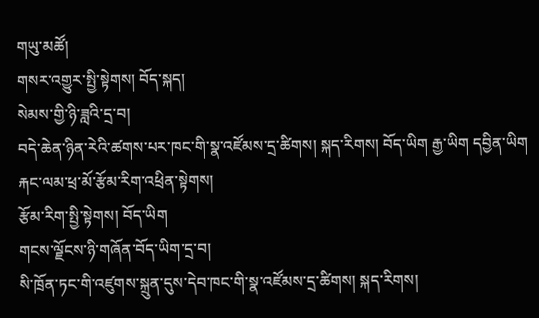གཡུ་མཚོ།
གསར་འགྱུར་སྤྱི་སྟེགས། བོད་སྐད།
སེམས་གྱི་ཉི་ཟླའི་དྲ་བ།
བདེ་ཆེན་ཉིན་རེའི་ཚགས་པར་ཁང་གི་སྣ་འཛོམས་དྲ་ཚིགས། སྐད་རིགས། བོད་ཡིག རྒྱ་ཡིག དབྱིན་ཡིག
རྐང་ལམ་ཕྲ་མོ་རྩོམ་རིག་འཕྲིན་སྟེགས།
རྩོམ་རིག་སྤྱི་སྟེགས། བོད་ཡིག
གངས་ལྗོངས་ཉི་གཞོན་བོད་ཡིག་དྲ་བ།
སི་ཁྲོན་ཏང་གི་འཛུགས་སྐྲུན་དུས་དེབ་ཁང་གི་སྣ་འཛོམས་དྲ་ཚིགས། སྐད་རིགས།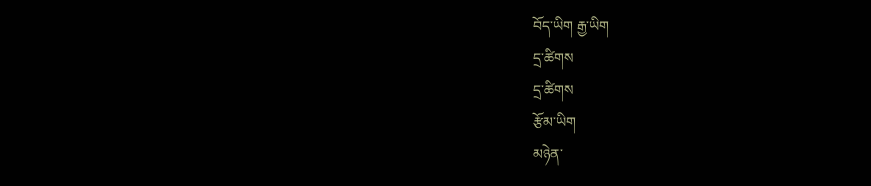བོད་ཡིག རྒྱ་ཡིག
དྲ་ཚིགས
དྲ་ཚིགས
རྩོམ་ཡིག
མཉེན་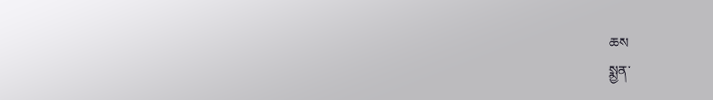ཆས
སྨྱན་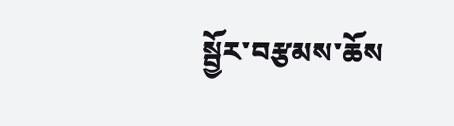སྦྱོར་བརྩམས་ཆོས